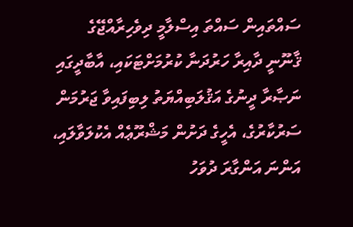ސައްތައިން ސައްތަ އިސްލާމީ ދިވެހިރާއްޖޭގެ ޤާނޫނީ ދާއިރާ ހަރުދަނާ ކުރުމަށްޓަކައި، އާބާދީގައި ނަޞާރާ ދީނުގެ އަޤުލަބިއްޔަތު ލިބިފައިވާ ޖަރުމަން ސަރުކާރުގެ، އެހީގެ ދަށުން މަޝްރޫޢެއް އެކުލަވާލައި، އަންނަ އަންގާރަ ދުވަހު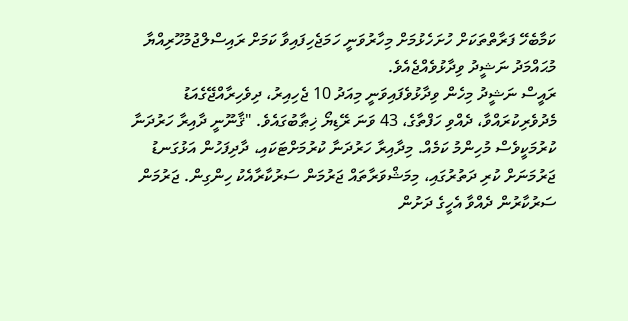ކަމާބެހޭ ފަރާތްތަކަށް ހުށަހެޅުމަށް މިހާރުވަނީ ހަމަޖެހިފައިވާ ކަމަށް ރައިސްލްޖުމުހޫރިއްޔާ މުޙައްމަދު ނަޝީދު ވިދާޅުވެއްޖެއެވެ.
ރައީސް ނަޝީދު މިހެން ވިދާޅުވެފައިވަނީ މިއަދު 10 ޖެހިއިރު، ދިވެހިރާއްޖޭގެއަޑު މެދުވެރިކުރައްވާ، ދެއްވި ހަފްތާގެ، 43 ވަނަ ރޭޑިޔޯ ޚިޠާބުގައެވެ. "ޤާނޫނީ ދާއިރާ ހަރުދަނާ ކުރުމަކީވެސް މުހިންމު ކަމެއް. މިދާއިރާ ހަރުދަނާ ކުރުމަށްޓަކައި، ދާދިފަހުން އަޅުގަނޑު ޖަރުމަނަށް ކުރި ދަތުރުގައި، މިމަޝްވަރާތައް ޖަރުމަން ސަރުކާރާއެކު ހިންގިން. ޖަރުމަން ސަރުކާރުން ދެއްވާ އެހީގެ ދަށުން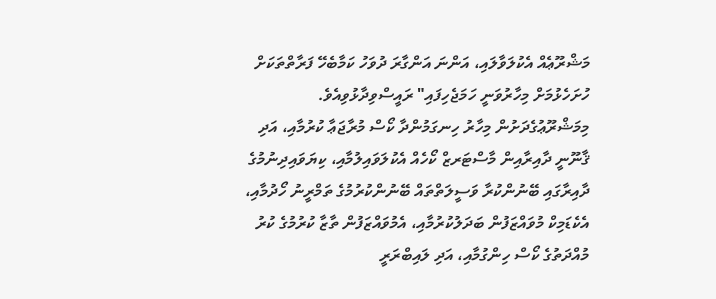މަޝްރޫޢެއް އެކުލަވާލައި، އަންނަ އަންގާރަ ދުވަހު ކަމާބެހޭ ފަރާތްތަކަށް ހުށަހެޅުމަށް މިހާރުވަނީ ހަމަޖެހިފައި" ރައީސްވިދާޅުވިއެވެ.
މިމަޝްރޫޢުގެދަށުން މިހާރު ހިނގަމުންދާ ކޯސް މުރާޖަޢާ ކުރުމާއި، އަދި ޤާނޫނީ ދާއިރާއިން މާސްޓަރޒް ކޯހެއް އެކުލަވައިލުމާއި، ކިޔަވައިދިނުމުގެ ދާއިރާގައި ބޭނުންކުރާ ވަސީލަތްތައް ބޭނުންކުރުމުގެ ތަމްރީނު ހޯދުމާއި، އެކެޑަމިކް މުވައްޒަފުން ބަދަލުކުރުމާއި، އެމުވައްޒަފުން ތާޒާ ކުރުމުގެ ކުރު މުއްދަތުގެ ކޯސް ހިންގުމާއި، އަދި ލައިބްރަރީ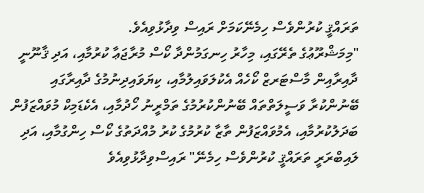ތަރައްޤީ ކުރުންވެސް ހިމެނޭކަމަށް ރައިސް ވިދާޅުވިއެވެ.
"މިމަޝްރޫޢުގެ ތެރޭގައި، މިހާރު ހިނގަމުންދާ ކޯސް މުރާޖަޢާ ކުރުމާއި، އަދި ޤާނޫނީ ދާއިރާއިން މާސްޓަރޒް ކޯހެއް އެކުލަވައިލުމާއި، ކިޔަވައިދިނުމުގެ ދާއިރާގައި ބޭނުންކުރާ ވަސީލަތްތައް ބޭނުންކުރުމުގެ ތަމްރީނު ހޯދުމާއި، އެކެޑަމިކް މުވައްޒަފުން ބަދަލުކުރުމާއި، އެމުވައްޒަފުން ތާޒާ ކުރުމުގެ ކުރު މުއްދަތުގެ ކޯސް ހިންގުމާއި، އަދި ލައިބްރަރީ ތަރައްޤީ ކުރުންވެސް ހިމެނޭ" ރައިސްވިދާޅުވިއެވެ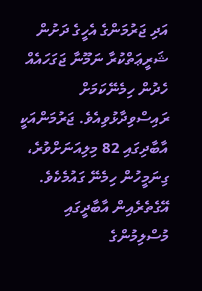އަދި ޖަރުމަންގެ އެހީގެ ދަށުން ޝަރީޢަތްކުރާ ނަމޫނާ ޖަގަހައެއް ހެދުން ހިމެނޭކަމަށް ރައިސްވިދާޅުވިއެވެ. ޖަރުމަންއަކީ އާބާދިގައި 82 މިލިއަނަށްވުރެ، ގިނަމީހުން ހިމެނޭ ގައުމެކެވެ. އޭގެތެރެއިން އާބާދީގައި މުސްލިމުންގެ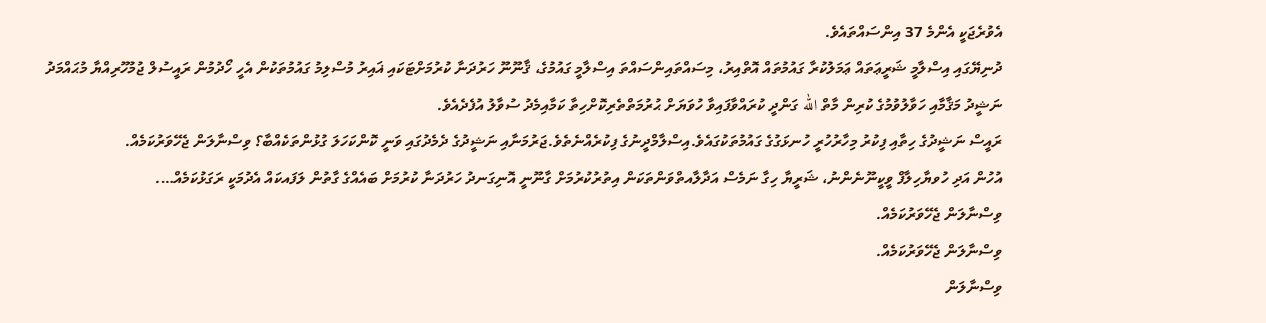އެވުރެޖަކީ އެންމެ 37 އިންސައްތައެވެ.
ދުނިޔޭގައި އިސްލާމީ ޝަރީޢަތައް ޢަމަލުކުރާ ގައުމުތައް އޮތްއިރު، މިސައްތައިންސައްތަ އިސްލާމީ ގައުމުގެ، ޤާނޫނޫ ހަރުދަނާ ކުރުމަށްޓަކައި ޣައިރު މުސްލިމު ގައުމުތަކުން އެހީ ހޯދުމުން ރައީސުލް ޖުމުހޫރިއްޔާ މުޙައްމަދު ނަޝީދު މަޤާމާއި ހަވާލުވުމުގެ ކުރިން މާތް الله ގަންދީ ކުރައްވާފައިވާ ހުވަޔަށް ޙުރުމަތްތެރިކޮށްހިތާ ކަމާއިމެދު ސުވާލު އުފެދެއެވެ.
ރައީސް ނަޝީދުގެ ހިތާއި ފިކުރު މިހާރުހުރީ ހުނޅަގުގެ ގައުމުތަކުގައެވެ.އިސްލާމްދީނުގެ ފިކުރެއްނެތެވެ.ޖަރުމަނާއި ނަޝީދުގެ ދެމެދުގައި ވަނީ ކޮންކަހަލަ ގުޅުންތަކެއްބާ؟ ވިސްނާލަން ޖެހޭވަރުކަމެއް.
އުހުން އަދި ހުވޔާހިލާފް ވީކީނޫނެންނު، ޝަރީޔާ ހިގާ ނަމެސް އަދާލާއތްވަންތަކަން އިތުރުކުރުމަށް ގާނޫނީ އޮނިގަނދު ހަރުދަނާ ކުރުމަށް ބައެއްގެ ގާތުން ލަފައކައް އެދުމަކީ ރަގަޅުކަމެއް….
ވިސްނާލަން ޖެހޭވަރުކަމެއް.
ވިސްނާލަން ޖެހޭވަރުކަމެއް.
ވިސްނާލަން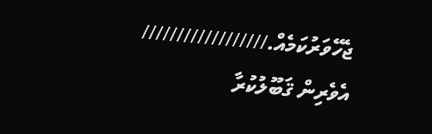ޖެހޭވަރުކަމެއް.//////////////////
އެވެރިން ޤަބޫލުކުރާ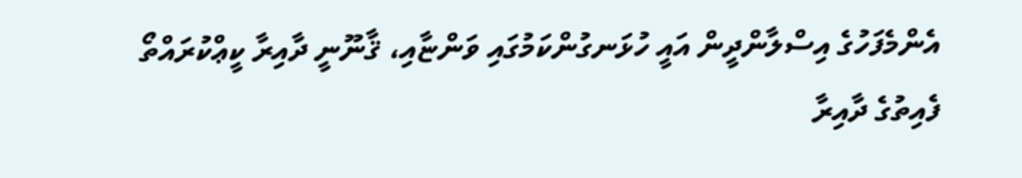އެންމެފަހުގެ އިސްލާންދީން އައީ ހުޅަނގުންކަމުގައި ވަންޏާއި، ޤާނޫނީ ދާއިރާ ކީޢްކުރައްތޯ ފެއިތުގެ ދާއިރާ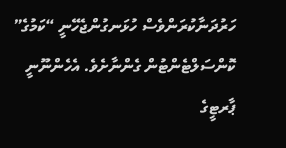ހަރުދަނާކުރަންވެސް ހުޅަނގުންޖެހޭނީ “ކަމުގެ” ކޮންސަލްޓެންޓުން ގެންނާށެވެ. އެހެންނޫނީ ޕާރޓީގެ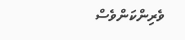ވެރިންކަންވެސް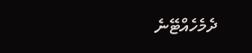ދެމެހެއްޓޭނެ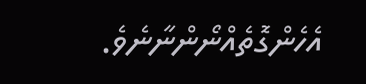އެހެންގޮތެއްނޯންނާނެވެ.